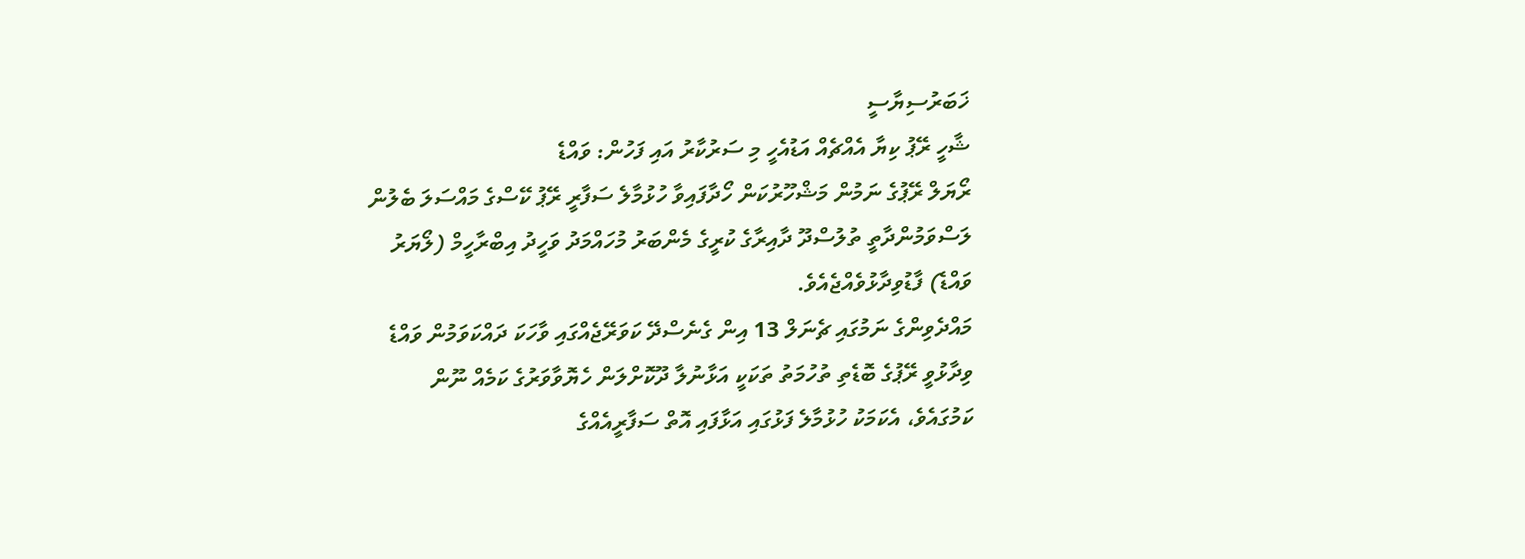ޚަބަރުސިޔާސީ
ޝާހީ ރޭޕު ކިޔާ އެއްޗެއް އަޑުއެހީ މި ސަރުކާރު އައި ފަހުން: ވައްޑެ
ރޯޔަލް ރޭޕުގެ ނަމުން މަޝްހޫރުކަން ހޯދާފައިވާ ހުޅުމާލެ ސަފާރީ ރޭޕު ކޭސްގެ މައްސަލަ ބެލުން ލަސްވަމުންދާތީ ތުލުސްދޫ ދާއިރާގެ ކުރީގެ މެންބަރު މުހައްމަދު ވަހީދު އިބްރާހީމް (ލޯޔަރު ވައްޑެ) ފާޑުވިދާޅުވެއްޖެއެވެ.
މައްދެވިންގެ ނަމުގައި ޗެނަލް 13 އިން ގެނެސްދޭ ކަވަރޭޖެއްގައި ވާހަކަ ދައްކަވަމުން ވައްޑެ ވިދާޅުވީ ރޭޕުގެ ބޮޑެތި ތުހުމަތު ތަކަކީ އަޅާނުލާ ދޫކޮށްލަން ހެޔޮވާވަރުގެ ކަމެއް ނޫން ކަމުގައެވެ، އެކަމަކު ހުޅުމާލެ ފަޅުގައި އަޅާފައި އޮތް ސަފާރީއެއްގެ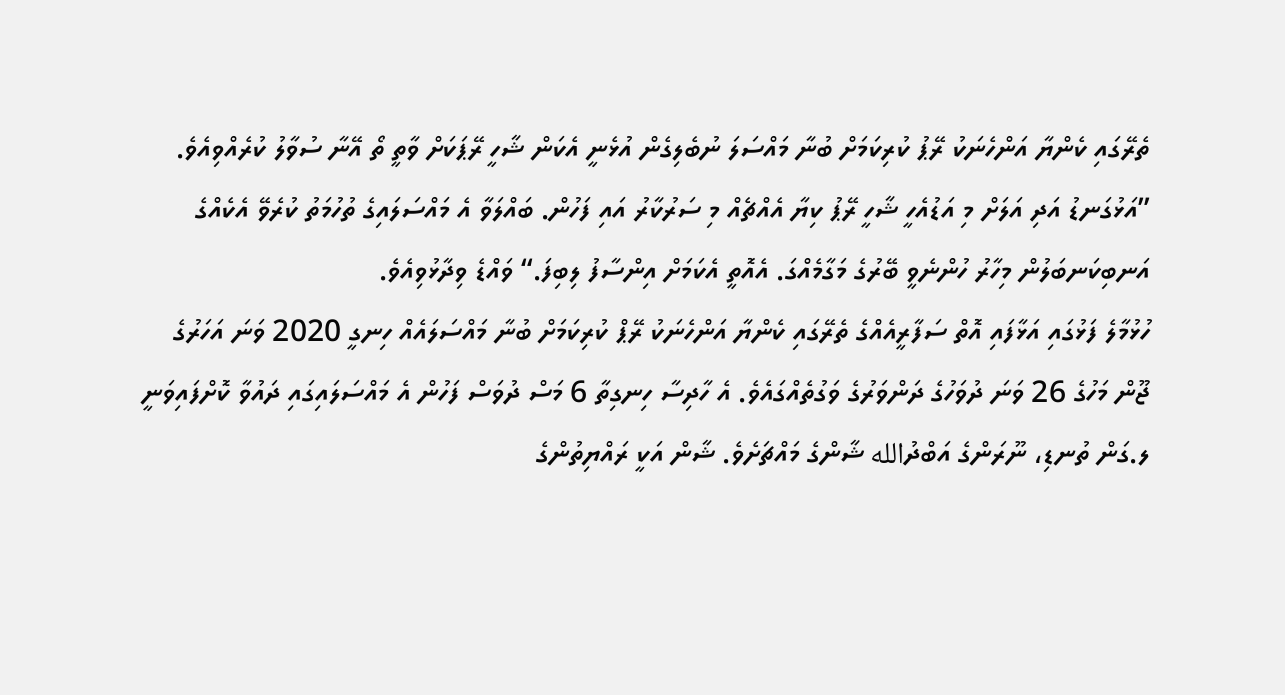ތެރޭގައި ކެންޔާ އަންހެނަކު ރޭޕު ކުރިކަމަށް ބުނާ މައްސަލަ ނުބެލިގެން އުޅެނީ އެކަން ޝާހީ ރޭޕަކަށް ވާތީ ތޯ އޭނާ ސުވާލު ކުރެއްވިއެވެ.
”އަޅުގަނޑު އަދި އަލަށް މި އަޑުއެހީ ޝާހީ ރޭޕު ކިޔާ އެއްޗެއް މި ސަރުކާރު އައި ފަހުން. ބައްލަވާ އެ މައްސަލައިގެ ތުހުމަތު ކުރެވޭ އެކެއްގެ އަނބިކަނބަލުން މިހާރު ހުންނެވީ ބޭރުގެ މަގާމެއްގަ. އެއޮތީ އެކަމަށް އިންސާފު ލިބިފަ.“ ވައްޑެ ވިދާޅުވިއެވެ.
ހުޅުމާލެ ފަޅުގައި އަޅާފައި އޮތް ސަފާރީއެއްގެ ތެރޭގައި ކެންޔާ އަންހެނަކު ރޭޕް ކުރިކަމަށް ބުނާ މައްސަލައެއް ހިނގީ 2020 ވަނަ އަހަރުގެ ޖޫން މަހުގެ 26 ވަނަ ދުވަހުގެ ދަންވަރުގެ ވަގުތެއްގައެވެ. އެ ހާދިސާ ހިނގިތާ 6 މަސް ދުވަސް ފަހުން އެ މައްސަލައިގައި ދައުވާ ކޮށްފައިވަނީ ލ.ގަން ތުނޑި، ނޫރަންގެ އަބްދުالله ޝާންގެ މައްޗަށެވެ. ޝާން އަކީ ރައްޔިތުންގެ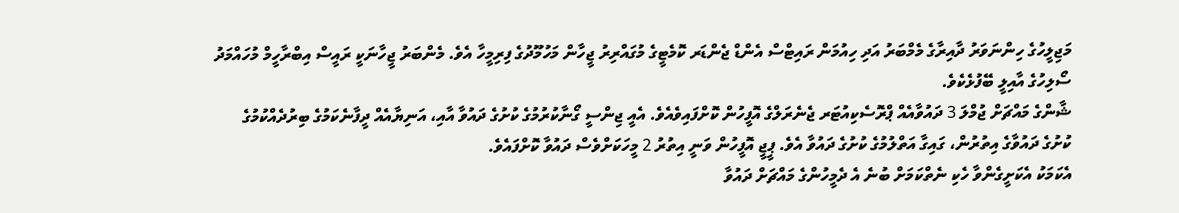މަޖިލީހުގެ ހިންނަވަރު ދާއިރާގެ މެމްބަރު އަދި ހިއުމަން ރައިޓްސް އެންޑް ޖެންޑަރ ކޮމެޓީގެ މުގައްރިރު ޖީހާން މަހުމޫދުގެ ފިރިމީހާ އެވެ. މެންބަރު ޖީހާނަކީ ރައީސް އިބްރާހީމް މުހައްމަދު ސޯލިހުގެ އާއިލީ ބޭފުޅެކެވެ.
ޝާންގެ މައްޗަށް ޖުމްލަ 3 ދައުވާއެއް ޕްރޮސެކިއުޓަރ ޖެނެރަލްގެ އޮފީހުން ކޮށްފައިވެއެވެ. އެއީ ޖިންސީ ގޯނާކުރުމުގެ ކުށުގެ ދައުވާ އާއި، އަނިޔާއެއް ދީފާނެކަމުގެ ބިރުދެއްކުމުގެ ކުށުގެ ދައުވާގެ އިތުރުން، ގައިގާ އަތްލުމުގެ ކުށުގެ ދައުވާ އެވެ. ޕީޖީ އޮފީހުން ވަނީ އިތުރު 2 މީހަކަށްވެސް ދައުވާ ކޮށްފައެވެ.
އެކަމަކު އެކަށީގެންވާ ހެކި ނެތްކަމަށް ބުނެ އެ ދެމީހުންގެ މައްޗަށް ދައުވާ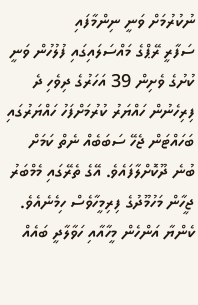ނުކުރުމަށް ވަނީ ނިންމާފައި
ސަފާރީ ރޭޕްގެ މައްސަލައިގައި ފުލުހުން ވަނީ ކުށުގެ ވެށިން 39 އަހަރުގެ ދިވެހި ދެ ފިރިހެނުން ހައްޔަރު ކުރުމަށްފަހު ހައްޔަރުގައި ބަހައްޓަން ޖެހޭ ސަބަބެއް ނެތް ކަމަށް ބުނެ ދޫކޮށްލާފައެވެ. އޭގެ ތެރޭގައި މެމްބަރު ޖީހާން މަހުމޫދުގެ ފިރިމީހާވެސް ހިމެނެއެވެ. ކެންޔާ އަންހެން މީހާއާއި ހަވާލާދީ ބައެއް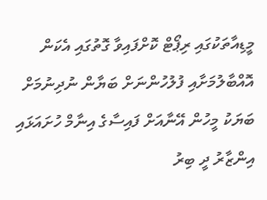މީޑިއާތަކުގައި ރިޕޯޓް ކޮށްފައިވާ ގޮތުގައި އެކަން އޮއްބާލުމަށާއި ފުލުހުންނަށް ބަޔާން ނުދިނުމަށް ބަޔަކު މީހުން އޭނާއަށް ފައިސާގެ އިނާމް ހުށައަޅައި އިންޒާރު ދީ ބިރު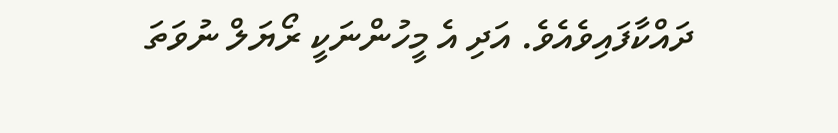ދައްކާފައިވެއެވެ. އަދި އެ މީހުންނަކީ ރޯޔަލް ނުވަތަ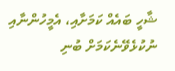ޝާހީ ބައެއް ކަމަށާއި، އެމީހުންނާއި ނުކުޅެވޭނެކަމަށް ބުނި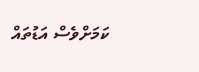ކަމަށްވެސް އަޑުތައް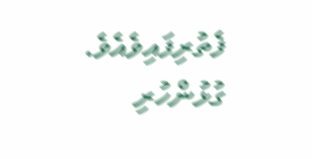ފެތުރިފައިވެއެވެ.
ގުޅުންހުރި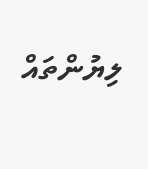ލިޔުންތައް